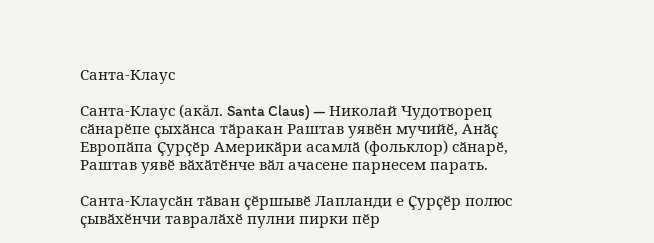Санта-Клаус

Санта-Клаус (акăл. Santa Claus) — Николай Чудотворец сӑнарӗпе ҫыхӑнса тӑракан Раштав уявӗн мучийӗ, Анӑҫ Европӑпа Ҫурҫӗр Америкӑри асамлӑ (фольклор) сӑнарӗ, Раштав уявӗ вӑхӑтӗнче вӑл ачасене парнесем парать.

Санта-Клаусӑн тӑван ҫӗршывӗ Лапланди е Ҫурҫӗр полюс ҫывӑхӗнчи тавралӑхӗ пулни пирки пӗр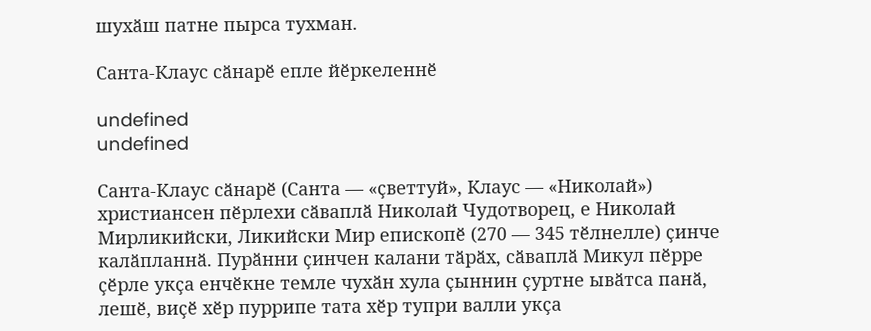шухӑш патне пырса тухман.

Санта-Клаус сӑнарӗ епле йӗркеленнӗ

undefined
undefined

Санта-Клаус сӑнарӗ (Санта — «ҫветтуй», Клаус — «Николай») христиансен пӗрлехи сӑваплӑ Николай Чудотворец, е Николай Мирликийски, Ликийски Мир епископӗ (270 — 345 тӗлнелле) ҫинче калӑпланнӑ. Пурӑнни ҫинчен калани тӑрӑх, сӑваплӑ Микул пӗрре ҫӗрле укҫа енчӗкне темле чухӑн хула ҫыннин ҫуртне ывӑтса панӑ, лешӗ, виҫӗ хӗр пуррипе тата хӗр тупри валли укҫа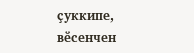ҫуккипе, вӗсенчен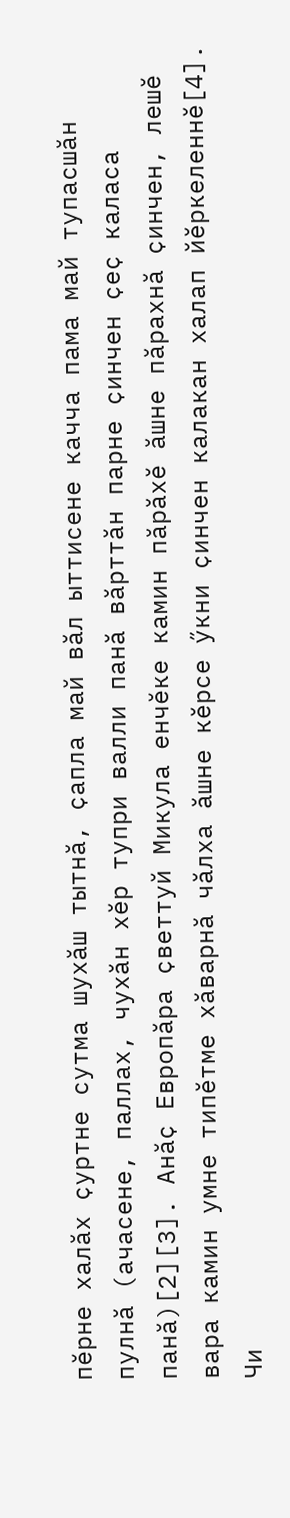пӗрне халӑх ҫуртне сутма шухӑш тытнӑ, ҫапла май вӑл ыттисене качча пама май тупасшӑн пулнӑ (ачасене, паллах, чухӑн хӗр тупри валли панӑ вӑрттӑн парне ҫинчен ҫеҫ каласа панӑ)[2][3]. Анӑҫ Европӑра ҫветтуй Микула енчӗке камин пӑрӑхӗ ӑшне пӑрахнӑ ҫинчен, лешӗ вара камин умне типӗтме хӑварнӑ чӑлха ӑшне кӗрсе ӳкни ҫинчен калакан халап йӗркеленнӗ[4]. Чи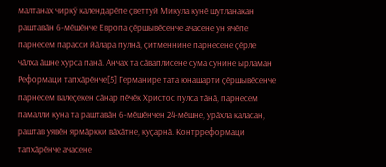малтанах чиркӳ календарӗпе ҫветтуй Микула кунӗ шутланакан раштавӑн 6-мӗшӗнче Европа ҫӗршывӗсенче ачасене ун ячӗпе парнесем парасси йӑлара пулнӑ, ҫитменнине парнесене ҫӗрле чӑлха ӑшне хурса панӑ. Анчах та сӑваплисене сума сунине ырламан Реформаци тапхӑрӗнче[5] Германире тата юнашарти ҫӗршывӗсенче парнесем валеҫекен сӑнар пӗчӗк Христос пулса тӑнӑ, парнесем памалли куна та раштавӑн 6-мӗшӗнчен 24-мӗшне, урӑхла каласан, раштав уявӗн ярмӑркки вӑхӑтне, куҫарнӑ. Контрреформаци тапхӑрӗнче ачасене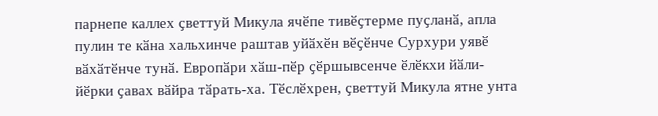парнепе каллех ҫветтуй Микула ячӗпе тивӗҫтерме пуҫланӑ, апла пулин те кӑна хальхинче раштав уйӑхӗн вӗҫӗнче Сурхури уявӗ вӑхӑтӗнче тунӑ. Европӑри хӑш-пӗр ҫӗршывсенче ӗлӗкхи йӑли-йӗрки ҫавах вӑйра тӑрать-ха. Тӗслӗхрен, ҫветтуй Микула ятне унта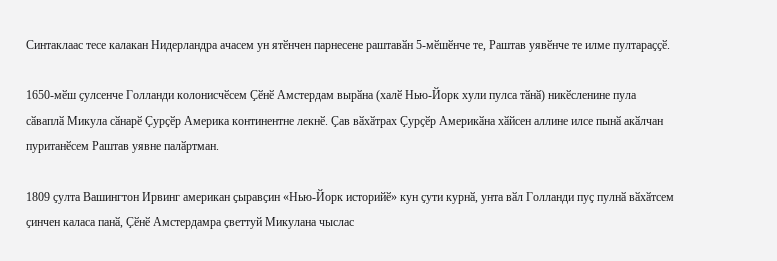Синтаклаас тесе калакан Нидерландра ачасем ун ятӗнчен парнесене раштавӑн 5-мӗшӗнче те, Раштав уявӗнче те илме пултараҫҫӗ.

1650-мӗш ҫулсенче Голланди колонисчӗсем Ҫӗнӗ Амстердам вырӑна (халӗ Нью-Йорк хули пулса тӑнӑ) никӗсленине пула сӑваплӑ Микула сӑнарӗ Ҫурҫӗр Америка континентне лекнӗ. Ҫав вӑхӑтрах Ҫурҫӗр Америкӑна хӑйсен аллине илсе пынӑ акӑлчан пуританӗсем Раштав уявне палӑртман.

1809 ҫулта Вашингтон Ирвинг американ ҫыравҫин «Нью-Йорк историйӗ» кун ҫути курнӑ, унта вӑл Голланди пуҫ пулнӑ вӑхӑтсем ҫинчен каласа панӑ, Ҫӗнӗ Амстердамра ҫветтуй Микулана чыслас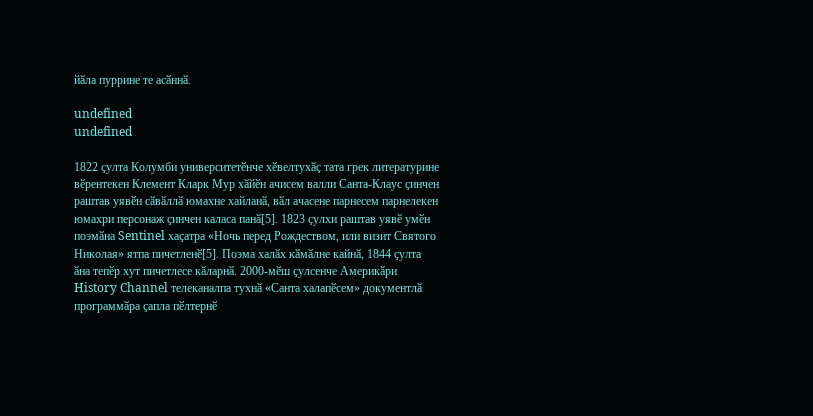йӑла пуррине те асӑннӑ.

undefined
undefined

1822 ҫулта Колумби университетӗнче хӗвелтухӑҫ тата грек литературине вӗрентекен Клемент Кларк Мур хӑйӗн ачисем валли Санта-Клаус ҫинчен раштав уявӗн сӑвӑллӑ юмахне хайланӑ, вӑл ачасене парнесем парнелекен юмахри персонаж ҫинчен каласа панӑ[5]. 1823 ҫулхи раштав уявӗ умӗн поэмӑна Sentinel хаҫатра «Ночь перед Рождеством, или визит Святого Николая» ятпа пичетленӗ[5]. Поэма халӑх кӑмӑлне кайнӑ, 1844 ҫулта ӑна тепӗр хут пичетлесе кӑларнӑ. 2000-мӗш ҫулсенче Америкӑри History Channel телеканалпа тухнӑ «Санта халапӗсем» документлӑ программӑра ҫапла пӗлтернӗ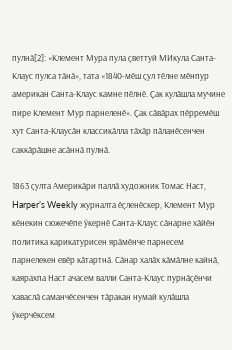пулнӑ[2]: «Клемент Мура пула ҫветтуй МИкула Санта-Клаус пулса тӑнӑ», тата «1840-мӗш ҫул тӗлне мӗнпур американ Санта-Клаус камне пӗлнӗ. Ҫак кулӑшла мучине пире Клемент Мур парнеленӗ». Ҫак сӑвӑрах пӗрремӗш хут Санта-Клаусӑн классикӑлла тӑхӑр пӑланӗсенчен саккӑрӑшне асӑннӑ пулнӑ.

1863 ҫулта Америкӑри паллӑ художник Томас Наст, Harper’s Weekly журналта ӗҫленӗскер, Клемент Мур кӗнекин сюжечӗпе ӳкернӗ Санта-Клаус сӑнарне хӑйӗн политика карикатурисен ярӑмӗнче парнесем парнелекен евӗр кӑтартнӑ. Сӑнар халӑх кӑмӑлне кайнӑ, каярахпа Наст ачасем валли Санта-Клаус пурнӑҫӗнчи хаваслӑ саманчӗсенчен тӑракан нумай кулӑшла ӳкерчӗксем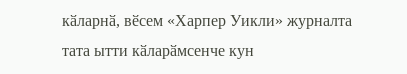кӑларнӑ, вӗсем «Харпер Уикли» журналта тата ытти кӑларӑмсенче кун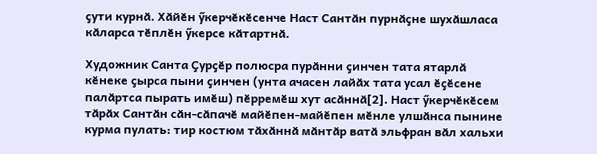ҫути курнӑ. Хӑйӗн ӳкерчӗкӗсенче Наст Сантӑн пурнӑҫне шухӑшласа кӑларса тӗплӗн ӳкерсе кӑтартнӑ.

Художник Санта Ҫурҫӗр полюсра пурӑнни ҫинчен тата ятарлӑ кӗнеке ҫырса пыни ҫинчен (унта ачасен лайӑх тата усал ӗҫӗсене палӑртса пырать имӗш) пӗрремӗш хут асӑннӑ[2]. Наст ӳкерчӗкӗсем тӑрӑх Сантӑн сӑн-сӑпачӗ майӗпен-майӗпен мӗнле улшӑнса пынине курма пулать: тир костюм тӑхӑннӑ мӑнтӑр ватӑ эльфран вӑл хальхи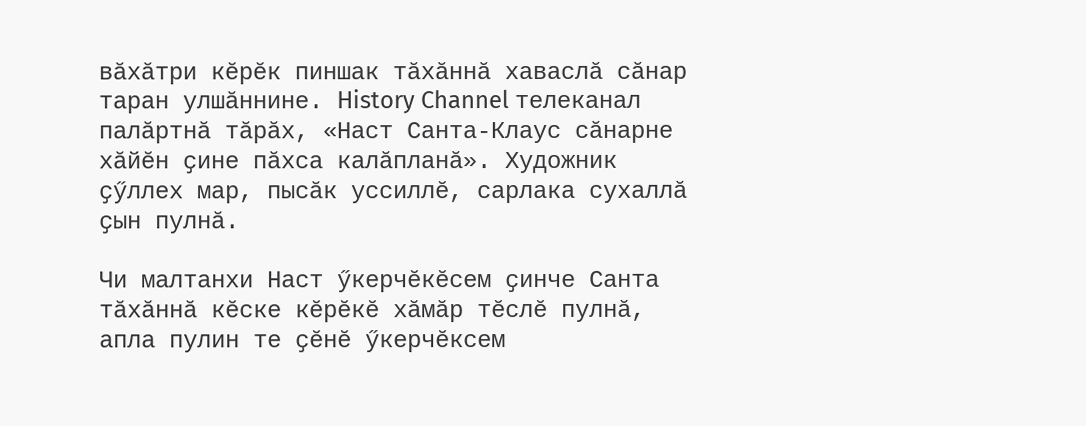вӑхӑтри кӗрӗк пиншак тӑхӑннӑ хаваслӑ сӑнар таран улшӑннине. History Channel телеканал палӑртнӑ тӑрӑх, «Наст Санта-Клаус сӑнарне хӑйӗн ҫине пӑхса калӑпланӑ». Художник ҫӳллех мар, пысӑк уссиллӗ, сарлака сухаллӑ ҫын пулнӑ.

Чи малтанхи Наст ӳкерчӗкӗсем ҫинче Санта тӑхӑннӑ кӗске кӗрӗкӗ хӑмӑр тӗслӗ пулнӑ, апла пулин те ҫӗнӗ ӳкерчӗксем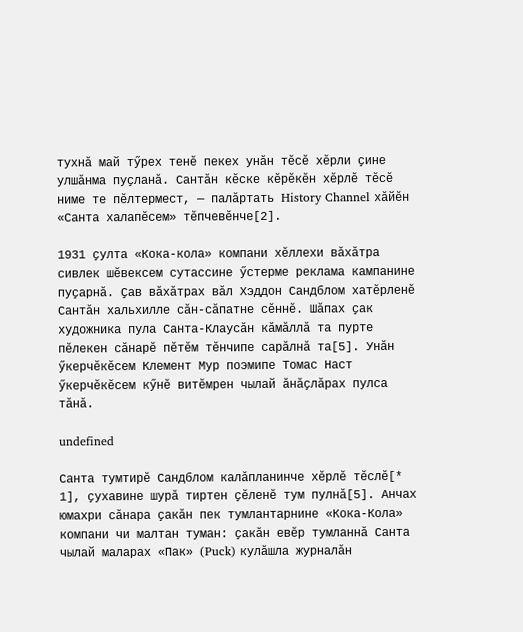тухнӑ май тӳрех тенӗ пекех унӑн тӗсӗ хӗрли ҫине улшӑнма пуҫланӑ. Сантӑн кӗске кӗрӗкӗн хӗрлӗ тӗсӗ ниме те пӗлтермест, — палӑртать History Channel хӑйӗн «Санта халапӗсем» тӗпчевӗнче[2].

1931 ҫулта «Кока-кола» компани хӗллехи вӑхӑтра сивлек шӗвексем сутассине ӳстерме реклама кампанине пуҫарнӑ. Ҫав вӑхӑтрах вӑл Хэддон Сандблом хатӗрленӗ Сантӑн хальхилле сӑн-сӑпатне сӗннӗ. Шӑпах ҫак художника пула Санта-Клаусӑн кӑмӑллӑ та пурте пӗлекен сӑнарӗ пӗтӗм тӗнчипе сарӑлнӑ та[5]. Унӑн ӳкерчӗкӗсем Клемент Мур поэмипе Томас Наст ӳкерчӗкӗсем кӳнӗ витӗмрен чылай ӑнӑҫлӑрах пулса тӑнӑ.

undefined

Санта тумтирӗ Сандблом калӑпланинче хӗрлӗ тӗслӗ[* 1], ҫухавине шурӑ тиртен ҫӗленӗ тум пулнӑ[5]. Анчах юмахри сӑнара ҫакӑн пек тумлантарнине «Кока-Кола» компани чи малтан туман: ҫакӑн евӗр тумланнӑ Санта чылай маларах «Пак» (Puck) кулӑшла журналӑн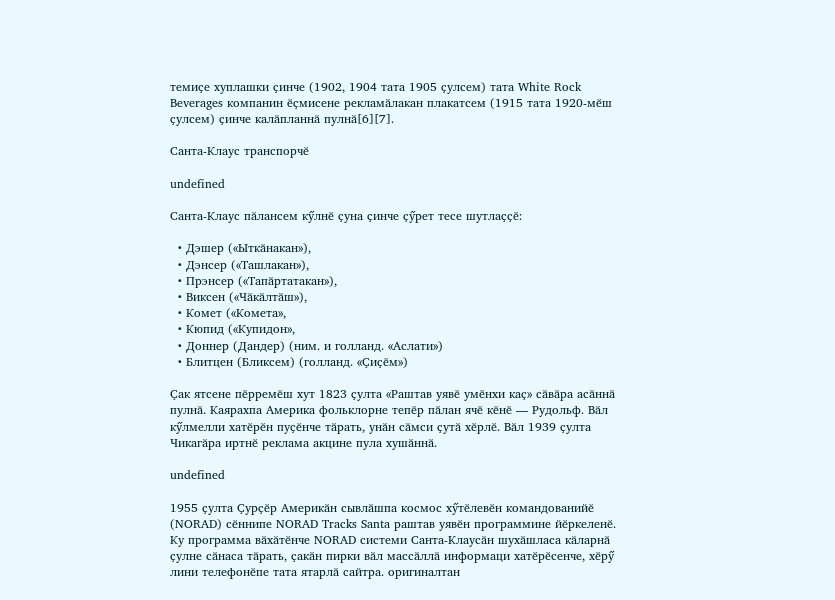темиҫе хуплашки ҫинче (1902, 1904 тата 1905 ҫулсем) тата White Rock Beverages компанин ӗҫмисене рекламӑлакан плакатсем (1915 тата 1920-мӗш ҫулсем) ҫинче калӑпланнӑ пулнӑ[6][7].

Санта-Клаус транспорчӗ

undefined

Санта-Клаус пӑлансем кӳлнӗ ҫуна ҫинче ҫӳрет тесе шутлаҫҫӗ:

  • Дэшер («Ыткӑнакан»),
  • Дэнсер («Ташлакан»),
  • Прэнсер («Тапӑртатакан»),
  • Виксен («Чӑкӑлтӑш»),
  • Комет («Комета»,
  • Кюпид («Купидон»,
  • Доннер (Дандер) (ним. и голланд. «Аслати»)
  • Блитцен (Бликсем) (голланд. «Ҫиҫӗм»)

Ҫак ятсене пӗрремӗш хут 1823 ҫулта «Раштав уявӗ умӗнхи каҫ» сӑвӑра асӑннӑ пулнӑ. Каярахпа Америка фольклорне тепӗр пӑлан ячӗ кӗнӗ — Рудольф. Вӑл кӳлмелли хатӗрӗн пуҫӗнче тӑрать, унӑн сӑмси ҫутӑ хӗрлӗ. Вӑл 1939 ҫулта Чикагӑра иртнӗ реклама акцине пула хушӑннӑ.

undefined

1955 ҫулта Ҫурҫӗр Америкӑн сывлӑшпа космос хӳтӗлевӗн командованийӗ (NORAD) сӗннипе NORAD Tracks Santa раштав уявӗн программине йӗркеленӗ. Ку программа вӑхӑтӗнче NORAD системи Санта-Клаусӑн шухӑшласа кӑларнӑ ҫулне сӑнаса тӑрать, ҫакӑн пирки вӑл массӑллӑ информаци хатӗрӗсенче, хӗрӳ лини телефонӗпе тата ятарлӑ сайтра. оригиналтан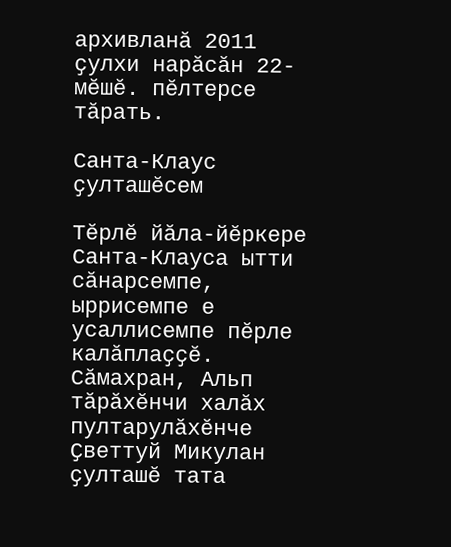архивланӑ 2011 ҫулхи нарӑсӑн 22-мӗшӗ. пӗлтерсе тӑрать.

Санта-Клаус ҫулташӗсем

Тӗрлӗ йӑла-йӗркере Санта-Клауса ытти сӑнарсемпе, ыррисемпе е усаллисемпе пӗрле калӑплаҫҫӗ. Сӑмахран, Альп тӑрӑхӗнчи халӑх пултарулӑхӗнче Ҫветтуй Микулан ҫулташӗ тата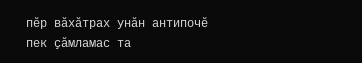пӗр вӑхӑтрах унӑн антипочӗ пек ҫӑмламас та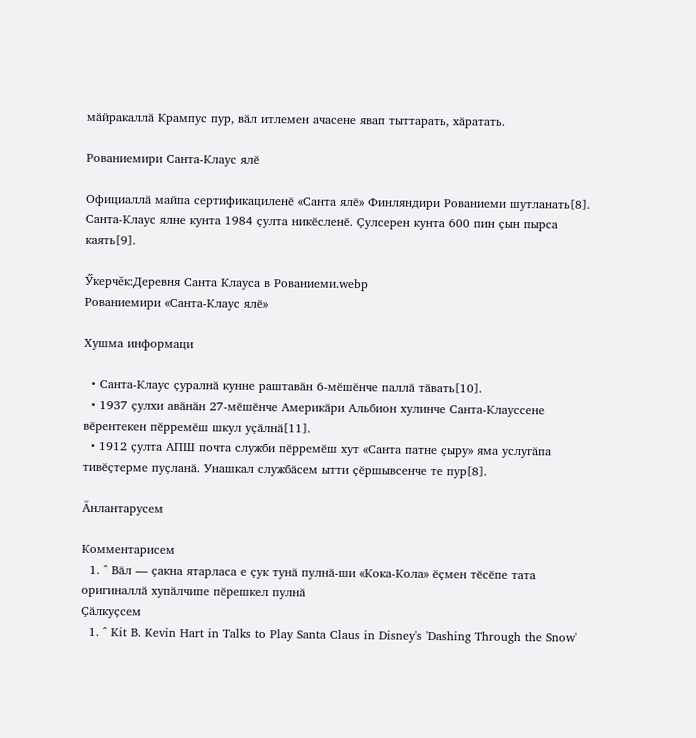мӑйракаллӑ Крампус пур, вӑл итлемен ачасене явап тыттарать, хӑратать.

Рованиемири Санта-Клаус ялӗ

Официаллӑ майпа сертификациленӗ «Санта ялӗ» Финляндири Рованиеми шутланать[8]. Санта-Клаус ялне кунта 1984 ҫулта никӗсленӗ. Ҫулсерен кунта 600 пин ҫын пырса каять[9].

Ӳкерчĕк:Деревня Санта Клауса в Рованиеми.webp
Рованиемири «Санта-Клаус ялӗ»

Хушма информаци

  • Санта-Клаус ҫуралнӑ кунне раштавӑн 6-мӗшӗнче паллӑ тӑвать[10].
  • 1937 ҫулхи авӑнӑн 27-мӗшӗнче Америкӑри Альбион хулинче Санта-Клауссене вӗрентекен пӗрремӗш шкул уҫӑлнӑ[11].
  • 1912 ҫулта АПШ почта служби пӗрремӗш хут «Санта патне ҫыру» яма услугӑпа тивӗҫтерме пуҫланӑ. Унашкал службӑсем ытти ҫӗршывсенче те пур[8].

Ӑнлантарусем

Комментарисем
  1. ^ Вӑл — ҫакна ятарласа е ҫук тунӑ пулнӑ-ши «Кока-Кола» ӗҫмен тӗсӗпе тата оригиналлӑ хупӑлчипе пӗрешкел пулнӑ
Ҫӑлкуҫсем
  1. ^ Kit B. Kevin Hart in Talks to Play Santa Claus in Disney's 'Dashing Through the Snow'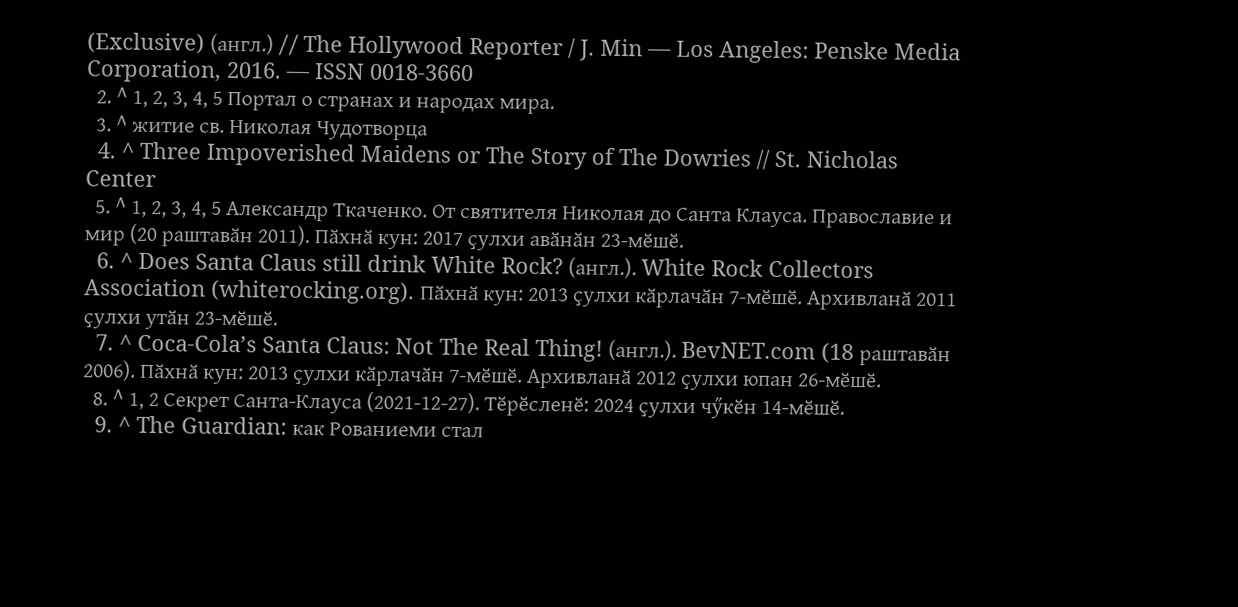(Exclusive) (англ.) // The Hollywood Reporter / J. Min — Los Angeles: Penske Media Corporation, 2016. — ISSN 0018-3660
  2. ^ 1, 2, 3, 4, 5 Портал о странах и народах мира.
  3. ^ житие св. Николая Чудотворца
  4. ^ Three Impoverished Maidens or The Story of The Dowries // St. Nicholas Center
  5. ^ 1, 2, 3, 4, 5 Александр Ткаченко. От святителя Николая до Санта Клауса. Православие и мир (20 раштавӑн 2011). Пӑхнӑ кун: 2017 ҫулхи авӑнӑн 23-мӗшӗ.
  6. ^ Does Santa Claus still drink White Rock? (англ.). White Rock Collectors Association (whiterocking.org). Пӑхнӑ кун: 2013 ҫулхи кӑрлачӑн 7-мӗшӗ. Архивланӑ 2011 ҫулхи утӑн 23-мӗшӗ.
  7. ^ Coca-Cola’s Santa Claus: Not The Real Thing! (англ.). BevNET.com (18 раштавӑн 2006). Пӑхнӑ кун: 2013 ҫулхи кӑрлачӑн 7-мӗшӗ. Архивланӑ 2012 ҫулхи юпан 26-мӗшӗ.
  8. ^ 1, 2 Секрет Санта-Клауса (2021-12-27). Тӗрӗсленӗ: 2024 ҫулхи чӳкӗн 14-мӗшӗ.
  9. ^ The Guardian: как Рованиеми стал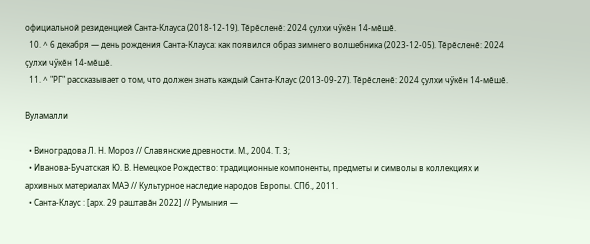официальной резиденцией Санта-Клауса (2018-12-19). Тӗрӗсленӗ: 2024 ҫулхи чӳкӗн 14-мӗшӗ.
  10. ^ 6 декабря — день рождения Санта-Клауса: как появился образ зимнего волшебника (2023-12-05). Тӗрӗсленӗ: 2024 ҫулхи чӳкӗн 14-мӗшӗ.
  11. ^ "РГ" рассказывает о том, что должен знать каждый Санта-Клаус (2013-09-27). Тӗрӗсленӗ: 2024 ҫулхи чӳкӗн 14-мӗшӗ.

Вуламалли

  • Виноградова Л. Н. Мороз // Славянские древности. М., 2004. Т. 3;
  • Иванова-Бучатская Ю. В. Немецкое Рождество: традиционные компоненты, предметы и символы в коллекциях и архивных материалах МАЭ // Культурное наследие народов Европы. СПб., 2011.
  • Санта-Клаус : [арх. 29 раштавӑн 2022] // Румыния —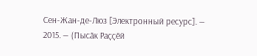Сен-Жан-де-Люз [Электронный ресурс]. — 2015. — (Пысӑк Раҫҫӗй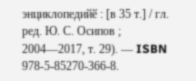энциклопедийӗ : [в 35 т.] / гл. ред. Ю. С. Осипов ; 2004—2017, т. 29). — ISBN 978-5-85270-366-8.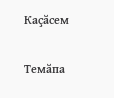Каҫӑсем

Темӑпа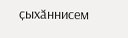ҫыхӑннисем